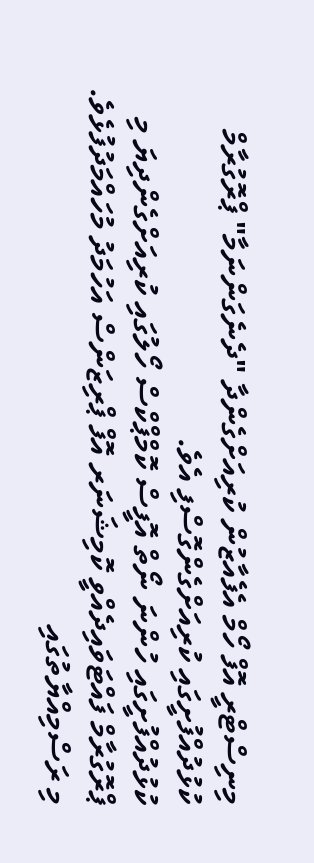މިނިސްޓްރީ އޮފް ހޯމް އެފެއާޒުން ކުރިއަށްގެންދާ "ދެނެގަންނަމާ" ޕްރޮގުރާމް ކުޅުދުއްފުށީގައި ކުރިއަށްގެންގޮސްފި އެވެ.
ކުޅުދުއްފުށީގައި ހުންނަ ނޯތް އޮފީސް ކޮމްޕްކްސް ހޯލުގައި ކުރިއަށްގެންދިޔަ މި ޕްރޮގުރާމް ފައްޓަވައިދެއްވީ ކޮމިޝަނަރ އޮފް ޕްރިޒަންސް އަހުމަދު މުހައްމަދުފުޅެވެ.
މި ރަސްމިއްޔާތުގައި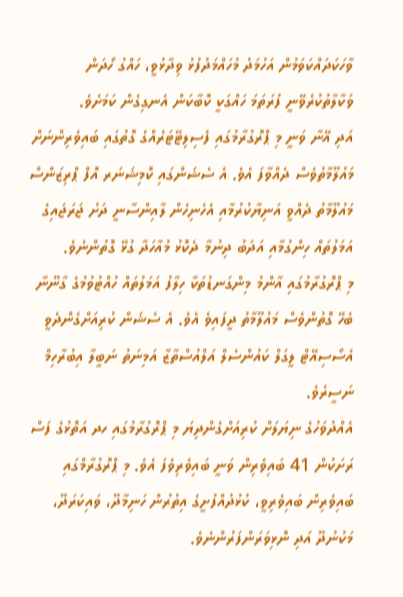ވާހަކަދައްކަވަމުން އަހުމަދު މުހައްމަދުފުޅު ވިދާޅުވީ، ހައްގު ހޯދަން ވަކާލާތުކުރެވޭނީ ފުރަތަމަ ހައްގަކީ ކޮބާކަން އެނގިގެން ކަމަށެވެ.
އަދި އޭނާ ވަނީ މި ޕްރޮގުރާމުގައި ފެސިލިޓޭޓަރެއްގެ ގޮތުގައި ބައިވެރިންނަށް މައުލޫމާތުވެސް ދެއްވާފަ އެވެ. އެ ސެޝަންގައި ކޮމިޝަނަރ އޮފް ޕްރިޒަންސް މައުލޫމާތު ދެއްވީ އަނިޔާކުރުމާއި އެހެނިހެން ލާއިންސާނީ ދަށު ޖަރަޖައިގެ އަމަލުތައް ހިންގުމާއި އަދަބު ދިނުމާ ދެކޮޅު މުއާހަދާ ގުޅޭ ގޮތުންނެވެ.
މި ޕްރޮގުރާމުގައި އާންމު މިންގަނޑުތަކާ ހިލާފު އަމަލުތައް ހުއްޓުވުމުގެ ގާނޫނާ ބެހޭ ގޮތުންވެސް މައުލޫމާތު ދީފައިވެ އެވެ. އެ ސެޝަން ކުރިއަށްގެންދެވީ އެސޯސިއޭޓް ލީގަލް ކައުންސެލް އަލްއުސްތާޒާ އަމިނަތު ނަބީލާ އިބުރާހިމް ނަސީރެވެ.
އެއްދުވަހުގެ ނިޔަލަށް ކުރިއަށްގެންދިޔަ މި ޕްރޮގުރާމުގައި ހދ އަތޮޅުގެ ފަސް ރަށަކުން 41 ބައިވެރިން ވަނީ ބައިވެރިވެފަ އެވެ. މި ޕްރޮގުރާމްގައި ބައިވެރިން ބައިވެރިވީ، ކުޅުދުއްފުށީގެ އިތުރުން ހަނިމާދޫ، ވައިކަރަދޫ، މަކުނުދޫ އަދި ނޮޅިވަރަންފަރުންނެވެ.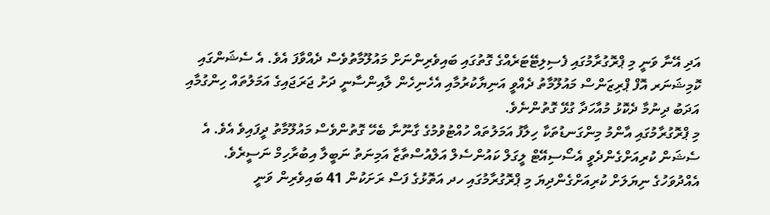އަދި އޭނާ ވަނީ މި ޕްރޮގުރާމުގައި ފެސިލިޓޭޓަރެއްގެ ގޮތުގައި ބައިވެރިންނަށް މައުލޫމާތުވެސް ދެއްވާފަ އެވެ. އެ ސެޝަންގައި ކޮމިޝަނަރ އޮފް ޕްރިޒަންސް މައުލޫމާތު ދެއްވީ އަނިޔާކުރުމާއި އެހެނިހެން ލާއިންސާނީ ދަށު ޖަރަޖައިގެ އަމަލުތައް ހިންގުމާއި އަދަބު ދިނުމާ ދެކޮޅު މުއާހަދާ ގުޅޭ ގޮތުންނެވެ.
މި ޕްރޮގުރާމުގައި އާންމު މިންގަނޑުތަކާ ހިލާފު އަމަލުތައް ހުއްޓުވުމުގެ ގާނޫނާ ބެހޭ ގޮތުންވެސް މައުލޫމާތު ދީފައިވެ އެވެ. އެ ސެޝަން ކުރިއަށްގެންދެވީ އެސޯސިއޭޓް ލީގަލް ކައުންސެލް އަލްއުސްތާޒާ އަމިނަތު ނަބީލާ އިބުރާހިމް ނަސީރެވެ.
އެއްދުވަހުގެ ނިޔަލަށް ކުރިއަށްގެންދިޔަ މި ޕްރޮގުރާމުގައި ހދ އަތޮޅުގެ ފަސް ރަށަކުން 41 ބައިވެރިން ވަނީ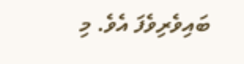ބައިވެރިވެފަ އެވެ. މި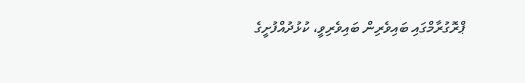ޕްރޮގުރާމްގައި ބައިވެރިން ބައިވެރިވީ، ކުޅުދުއްފުށީގެ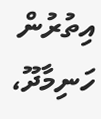އިތުރުން ހަނިމާދޫ،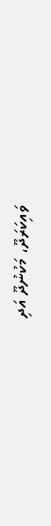ވައިކަރަދޫ، މަކުނުދޫ އަދި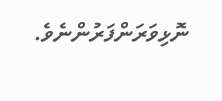ނޮޅިވަރަންފަރުންނެވެ.